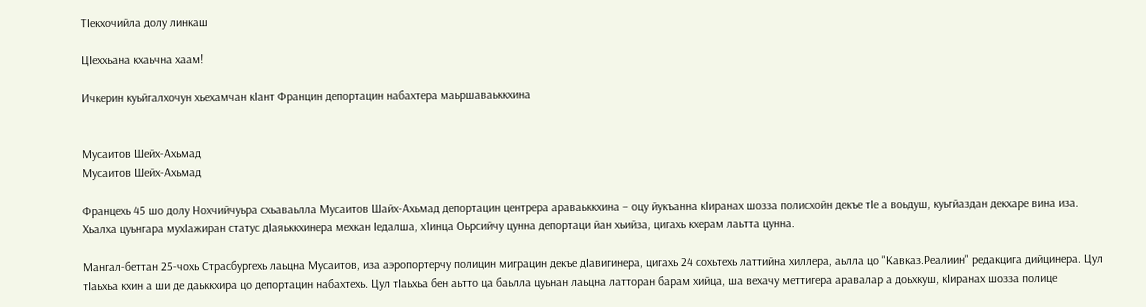ТIекхочийла долу линкаш

ЦIеххьана кхаьчна хаам!

Ичкерин куьйгалхочун хьехамчан кIант Францин депортацин набахтера маьршаваьккхина


Мусаитов Шейх-Ахьмад
Мусаитов Шейх-Ахьмад

Францехь 45 шо долу Нохчийчуьра схьаваьлла Мусаитов Шайх-Ахьмад депортацин центрера араваьккхина – оцу йукъанна кӀиранах шозза полисхойн декъе тIе а воьдуш, куьгйаздан декхаре вина иза. Хьалха цуьнгара мухӀажиран статус дӀаяьккхинера мехкан Ӏедалша, х1инца Оьрсийчу цунна депортаци йан хьийза, цигахь кхерам лаьтта цунна.

Мангал-беттан 25-чохь Страсбургехь лаьцна Мусаитов, иза аэропортерчу полицин миграцин декъе дӀавигинера, цигахь 24 сохьтехь латтийна хиллера, аьлла цо "Кавказ.Реалиин" редакцига дийцинера. Цул тӀаьхьа кхин а ши де даьккхира цо депортацин набахтехь. Цул тӀаьхьа бен аьтто ца баьлла цуьнан лаьцна латторан барам хийца, ша вехачу меттигера аравалар а доьхкуш, кӀиранах шозза полице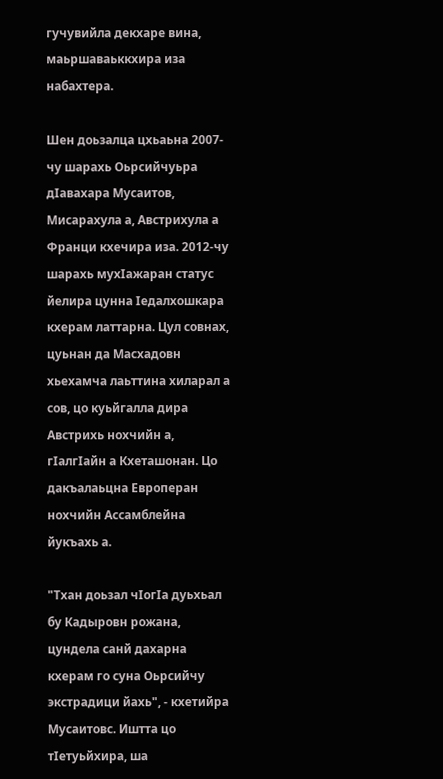гучувийла декхаре вина, маьршаваьккхира иза набахтера.

Шен доьзалца цхьаьна 2007-чу шарахь Оьрсийчуьра дIавахара Мусаитов, Мисарахула а, Австрихула а Франци кхечира иза. 2012-чу шарахь мухIажаран статус йелира цунна Iедалхошкара кхерам латтарна. Цул совнах, цуьнан да Масхадовн хьехамча лаьттина хиларал а сов, цо куьйгалла дира Австрихь нохчийн а, гIалгIайн а Кхеташонан. Цо дакъалаьцна Европеран нохчийн Ассамблейна йукъахь а.

"Тхан доьзал чIогIа дуьхьал бу Кадыровн рожана, цундела санй дахарна кхерам го суна Оьрсийчу экстрадици йахь", - кхетийра Мусаитовс. Иштта цо тIетуьйхира, ша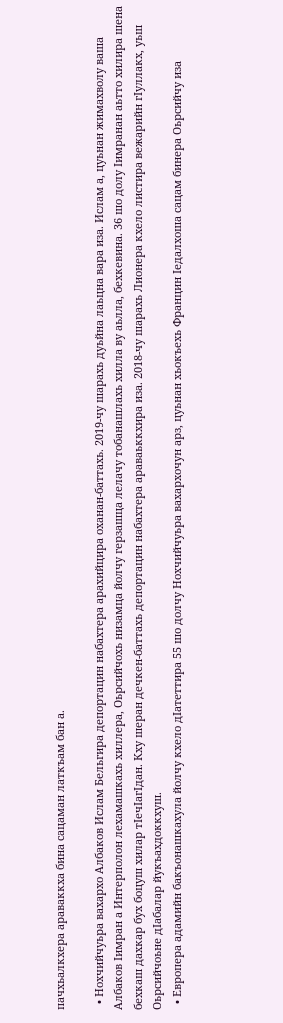пачхьалкхера араваккха бина сацаман латкъам бан а.

  • Нохчийчуьра вахархо Албаков Ислам Бельгира депортацин набахтера арахийцира оханан-баттахь. 2019-чу шарахь дуьйна лаьцна вара иза. Ислам а, цуьнан жимахволу ваша Албаков Iимран а Интерполон лехамашкахь хиллера, Оьрсийчохь низамца йолчу герзашца лелачу тобанашлахь хилла ву аьлла, бехкевина. 36 шо долу Iимранан аьтто хилира шена бехкаш дахкар бух боцуш хилар тIечIагIдан. Кху шеран дечкен-баттахь депортацин набахтера араваьккхира иза. 2018-чу шарахь Лионера кхело листира вежарийн гIуллакх, уьш Оьрсийчоьне дIабалар йукъахдоккхуш.
  • Европера адамийн бакъонашкахула йолчу кхело дIатеттира 55 шо долчу Нохчийчуьра вахархочун арз, цуьнан хьокъехь Францин Iедалхоша сацам бинера Оьрсийчу иза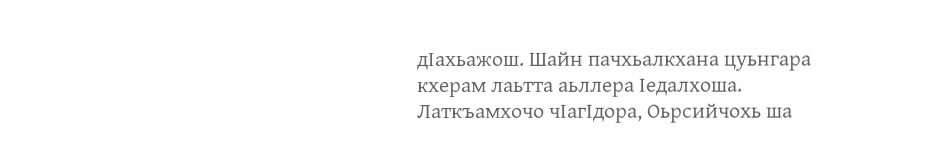дIахьажош. Шайн пачхьалкхана цуьнгара кхерам лаьтта аьллера Iедалхоша. Латкъамхочо чIагIдора, Оьрсийчохь ша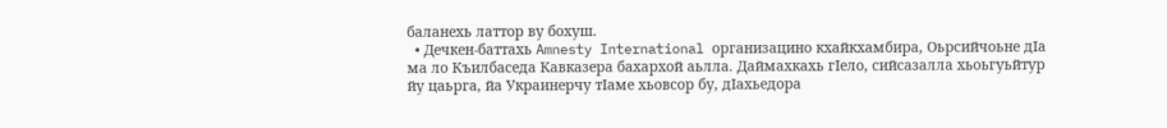баланехь латтор ву бохуш.
  • Дечкен-баттахь Amnesty International организацино кхайкхамбира, Оьрсийчоьне дIа ма ло Къилбаседа Кавказера бахархой аьлла. Даймахкахь гIело, сийсазалла хьоьгуьйтур йу цаьрга, йа Украинерчу тIаме хьовсор бу, дIахьедора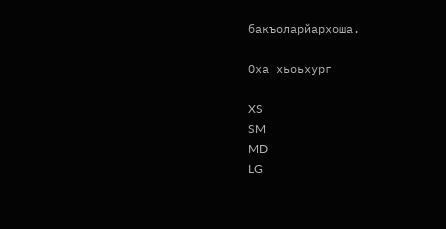бакъоларйархоша.

Оха хьоьхург

XS
SM
MD
LG